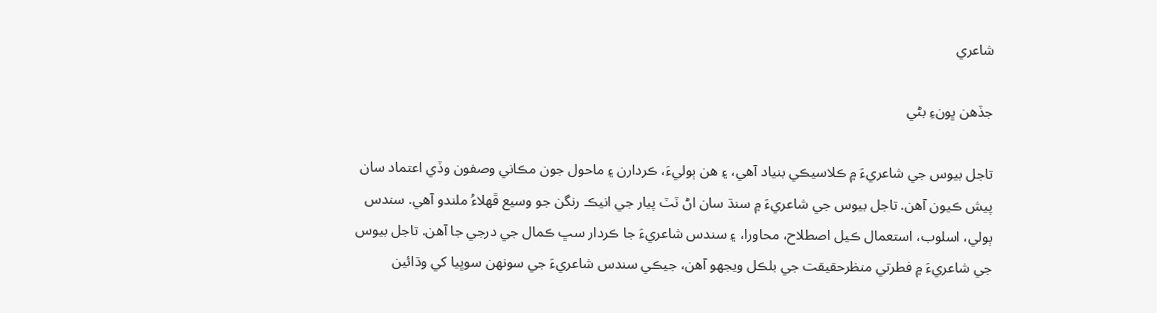شاعري

جڏهن ڀونءِ بڻي

تاجل بيوس جي شاعريءَ ۾ ڪلاسيڪي بنياد آهي، ۽ هن ٻوليءَ، ڪردارن ۽ ماحول جون مڪاني وصفون وڏي اعتماد سان پيش ڪيون آهن. تاجل بيوس جي شاعريءَ ۾ سنڌ سان اڻ ٽٽ پيار جي انيڪ رنگن جو وسيع ڦھلاءُ ملندو آهي. سندس ٻولي، اسلوب، استعمال ڪيل اصطلاح، محاورا، ۽ سندس شاعريءَ جا ڪردار سڀ ڪمال جي درجي جا آهن. تاجل بيوس جي شاعريءَ ۾ فطرتي منظرحقيقت جي بلڪل ويجهو آهن، جيڪي سندس شاعريءَ جي سونھن سوڀيا کي وڌائين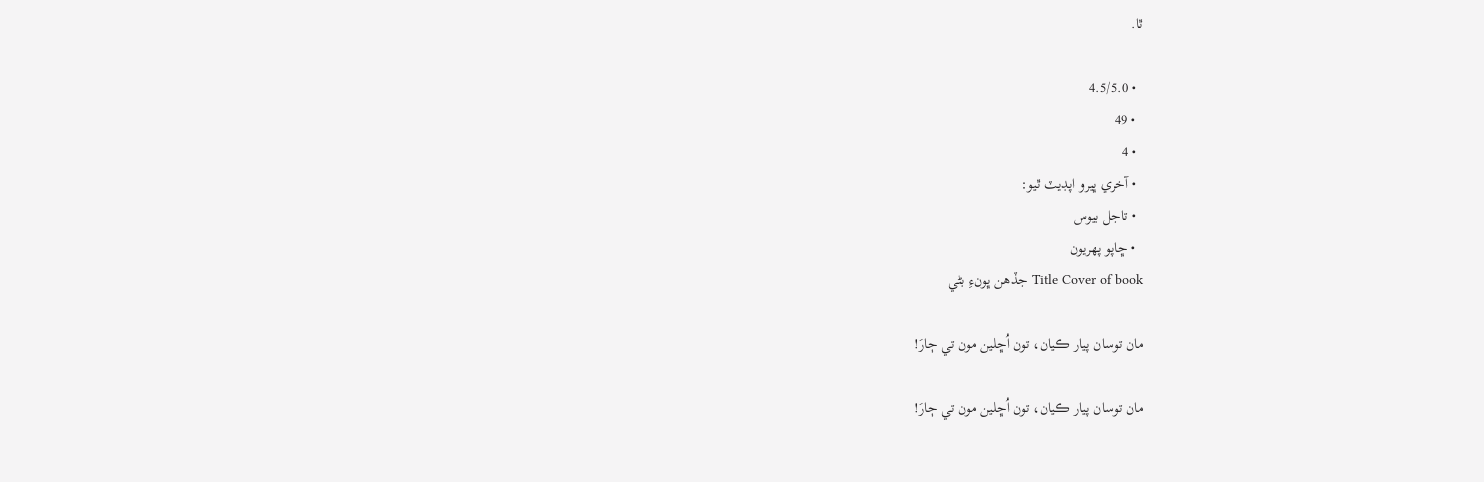ٿا.

  • 4.5/5.0
  • 49
  • 4
  • آخري ڀيرو اپڊيٽ ٿيو:
  • تاجل بيوس
  • ڇاپو پھريون
Title Cover of book جڏهن ڀونءِ بڻي

مان توسان پيار ڪيان، تون اُڇلين مون تي ڄارَ!

مان توسان پيار ڪيان، تون اُڇلين مون تي ڄارَ!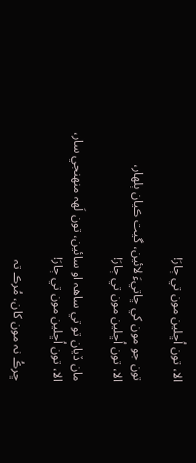الا، تون اُڇلين مون تي ڄارَ!

تون جو مون کي ڇاتيءَ لائين، گيت ڪيان ٻلھار،
الا، تون اُڇلين مون تي ڄارَ!

مان ڏيان تو تي ساھہ او سائين، تون لَھہ منھنجي سار،
الا، تون اُڇلين مون تي ڄارَ!

ڇرڪُ نہ مون کان، مُرڪ تہ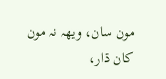مون سان، ويھہ نہ مون کان ڌار،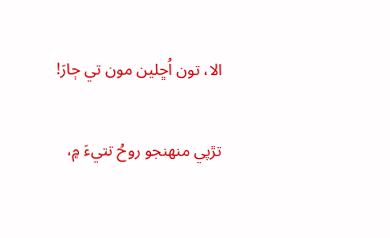الا، تون اُڇلين مون تي ڄارَ!

تڙپي منھنجو روحُ تتيءَ ۾،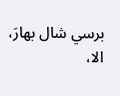برسي شال بھارَ،
الا،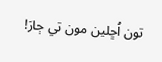تون اُڇلين مون تي ڄارَ!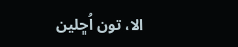الا، تون اُڇلين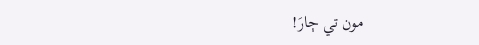مون تي ڄارَ!